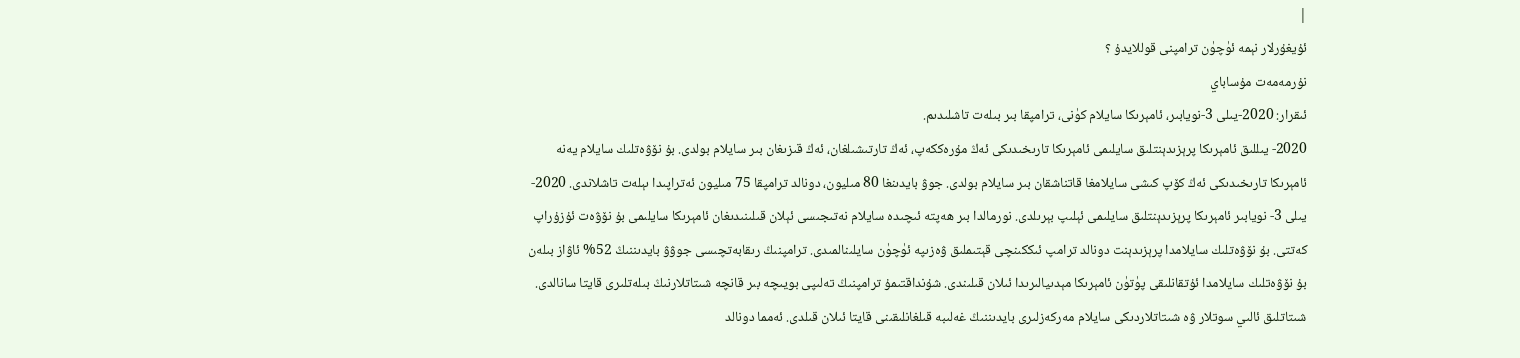|
ئۇيغۇرلار نېمە ئۈچۈن ترامپنى قوللايدۇ ؟
نۇرمەمەت مۇساباي
ئىقرار: 2020-يىلى 3-نويابىر، ئامېرىكا سايلام كۈنى، ترامپقا بىر بىلەت تاشلىدىم.
2020- يىللىق ئامېرىكا پرېزىدېنتلىق سايلىمى ئامېرىكا تارىخىدىكى ئەڭ مۇرەككەپ، ئەڭ تارتىشىلغان، ئەڭ قىزىغان بىر سايلام بولدى. بۇ نۆۋەتلىك سايلام يەنە ئامېرىكا تارىخىدىكى ئەڭ كۆپ كىشى سايلامغا قاتناشقان بىر سايلام بولدى. جوۋ بايدىنغا 80 مىليون، دونالد ترامپقا 75 مىليون ئەتراپىدا ىېلەت تاشلاندى. 2020- يىلى 3- نويابىر ئامېرىكا پرېزىدېنتلىق سايلىمى ئېلىپ بېرىلدى. نورمالدا بىر ھەپتە ئىچىدە سايلام نەتىجىسى ئېلان قىلىنىدىغان ئامېرىكا سايلىمى بۇ نۆۋەت ئۇزۇراپ كەتتى. بۇ نۆۋەتلىك سايلامدا پرېزىدېنت دونالد ترامپ ئىككىنچى قېتىملىق ۋەزىپە ئۈچۈن سايلىنالمىدى. ترامپنىڭ رىقابەتچىسى جوۋۋ بايدىننىڭ 52% ئاۋاز بىلەن بۇ نۆۋەتلىك سايلامدا ئۇتقانلىقى پۈتۈن ئامېرىكا مېدىيالىرىدا ئىلان قىلىندى. شۇنداقتىمۇ ترامپنىڭ تەلىپى بويىچە بىر قانچە شىتاتلارنىڭ بىلەتلىرى قايتا سانالدى. شىتاتلىق ئالىي سوتلار ۋە شىتاتلاردىكى سايلام مەركەزلىرى بايدىننىڭ غەلىبە قىلغانلىقىنى قايتا ئىلان قىلدى. ئەمما دونالد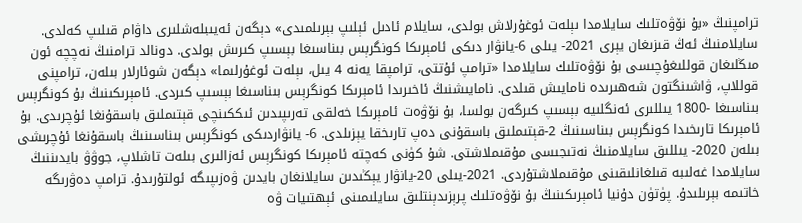ترامپنىڭ «بۇ نۆۋەتلىك سايلامدا ىېلەت ئوغۇرلاش بولدى، سايلام ئادىل ئېلىپ بېرىلمىدى» دېگەن ئەيىبلەشلىرى داۋام قىلىپ كەلدى. سايلامنىڭ ئەڭ قىزىغان يېرى 2021- يىلى 6-يانۋار دىكى ئامېرىكا كونگرېس بىناسىغا بېسىپ كىرىش بولدى. دونالد ترامنىڭ نەچچە ئون مىڭلىغان قوللىغۇچىسى بۇ نۆۋەتلىك سايلامدا «ترامپ ئۇتتى، ترامپقا يەنە 4 يىل، ىېلەت ئوغۇرلىما» دېگەن شوئارلار بىلەن، ترامپنى قوللاپ، ۋاشىنگتون شەھىرىدە نامايىش قىلدى. نامايىشنىڭ ئاخىرىدا ئامېرىكا كونگرېس بىناسىغا بېسىپ كىردى. ئامېرىكىنىڭ بۇ كونگرېس بىناسىغا -1800 يىللىرى ئەنگلىيە بېسىپ كىرگەن بولسا، بۇ نۆۋەت ئامېرىكا خەلقى تەرىپىدىن ئىككىنچى قېتىملىق باسقۇنغا ئۇچرىدى. بۇ ئامېرىكا تارىخىدا كونگرېس بىناسىنىڭ 2-قېتىملىق باسقۇنى دەپ تارىخقا يېزىلدى. 6- يانۋاردىكى كونگرېس بىناسىنىڭ باسقۇنغا ئۇچرىشى بىلەن 2020- يىللىق سايلامنىڭ نەتىجىسى مۇقىملاشتى. شۇ كۈنى كەچتە ئامېرىكا كونگرېس ئەزالىرى بىلەت تاشلاپ، جوۋۋ بايدىننىڭ سايلامدا غەلىبە قىلغانلىقىنى مۇقىملاشتۇردى. 2021-يىلى 20-يانۋار يېڭىدىن سايلانغان بايدىن ۋەزىپىگە ئولتۇرىدۇ. ترامپ دەۋرىگە خاتىمە بېرىلىدۇ. پۈتۈن دۇنيا ئامېرىكىنىڭ بۇ نۆۋەتلىك پرېزىدېنتلىق سايلىمىنى ئېھتىيات ۋە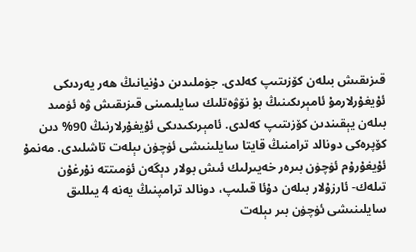قىزىقىش بىلەن كۆزىتىپ كەلدى. جۈملىدىن دۇنيانىڭ ھەر يەردىكى ئۇيغۇرلارمۇ ئامېرىكىنىڭ بۇ نۆۋەتلىك سايلىمىنى قىزىقىش ۋە ئۈمىد بىلەن يېقىندىن كۆزىتىپ كەلدى. ئامېرىكىدىكى ئۇيغۇرلارنىڭ 90% دىن كۆپرەكى دونالد ترامنىڭ قايتا سايلىنىشى ئۈچۈن ىېلەت تاشلىدى. مەنمۇ ئۇيغۇرۇم ئۈچۈن بىرەر خەيىرلىك ئىش بولار دېگەن ئۈمىتتە نۇرغۇن تىلەك- ئارزۇلار بىلەن دۇئا قىلىپ، دونالد ترامپنىڭ يەنە 4 يىللىق سايلىنىشى ئۈچۈن بىر ىېلەت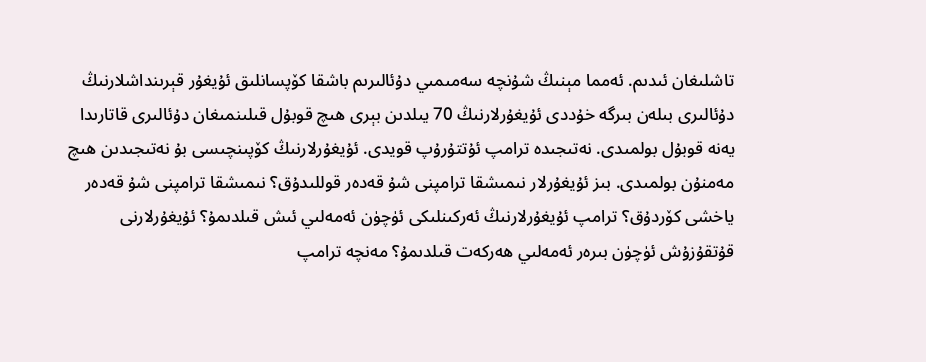تاشلىغان ئىدىم. ئەمما مېنىڭ شۇنچە سەمىمىي دۇئالىرىم باشقا كۆپسانلىق ئۇيغۇر قېرىنداشلارنىڭ دۇئالىرى بىلەن بىرگە خۇددى ئۇيغۇرلارنىڭ 70 يىلدىن بېرى ھىچ قوبۇل قىلىنمىغان دۇئالىرى قاتارىدا يەنە قوبۇل بولمىدى. نەتىجىدە ترامپ ئۇتتۇرۇپ قويدى. ئۇيغۇرلارنىڭ كۆپىنچىسى بۇ نەتىجىدىن ھىچ مەمنۇن بولمىدى. بىز ئۇيغۇرلار نىمىشقا ترامپنى شۇ قەدەر قوللىدۇق؟ نىمىشقا ترامپنى شۇ قەدەر ياخشى كۆردۇق؟ ترامپ ئۇيغۇرلارنىڭ ئەركىنلىكى ئۈچۈن ئەمەلىي ئىش قىلدىمۇ؟ ئۇيغۇرلارنى قۇتقۇزۇش ئۈچۈن بىرەر ئەمەلىي ھەركەت قىلدىمۇ؟ مەنچە ترامپ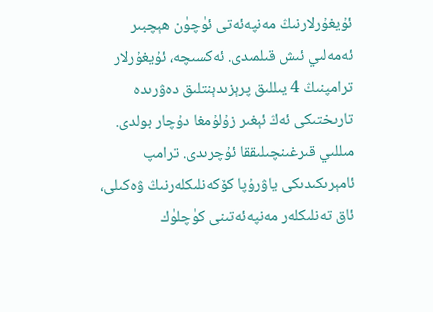ئۇيغۇرلارنىڭ مەنپەئەتى ئۈچۈن ھېچبىر ئەمەلىي ئىش قىلمىدى. ئەكسىچە، ئۇيغۇرلار ترامپنىڭ 4 يىللىق پرېزىدېنتلىق دەۋرىدە تارىختىكى ئەڭ ئېغىر زۇلۇمغا دۇچار بولدى. مىللىي قىرغىنچىلىققا ئۇچرىدى. ترامپ ئامېرىكىدىكى ياۋرۇپا كۆكەنلىكلەرنىڭ ۋەكىلى، ئاق تەنلىكلەر مەنپەئەتىنى كۈچلۈك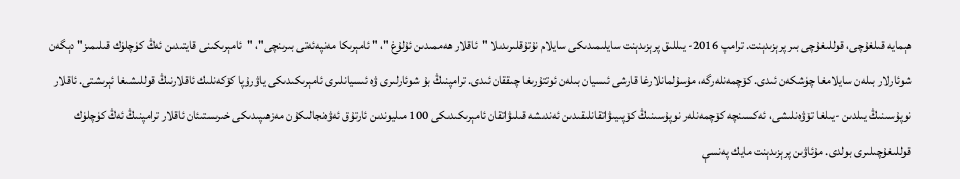ھېمايە قىلغۇچى، قوللىغۇچى بىر پرېزىدېنت. ترامپ 2016- يىللىق پرېزىدېنت سايلىمىدىكى سايلام نۇتۇقلىرىدىلا "ئاقلار ھەممىدىن ئۇلۇغ "، " ئامېرىكا مەنپەئەتى بىرىنچى"، "ئامېرىكىنى قايتىدىن ئەڭ كۈچلۈك قىلىمىز" دېگەن شوئارلار بىلەن سايلامغا چۈشكەن ئىدى. كۆچمەنلەرگە، مۇسۇلمانلارغا قارشى ئىسيان بىلەن ئوتتۇرىغا چىققان ئىدى. ترامپنىڭ بۇ شوئارلىرى ۋە ئىسيانلىرى ئامېرىكىدىكى ياۋرۇپا كۆكەنلىك ئاقلارنىڭ قوللىشىغا ئېرىشتى. ئاقلار نوپۇسىنىڭ يىلدىن -يىلغا تۆۋەنلىشى، ئەكسىنچە كۆچمەنلەر نوپۇسىنىڭ كۆپىيىۋاتقانلىقىدىن ئەندىشە قىلىۋاتقان ئامېرىكىدىكى 100 مىليوندىن ئارتۇق ئەۋەنجالىكۇن مەزھىپىدىكى خىرىستىئان ئاقلار ترامپنىڭ ئەڭ كۈچلۈك قوللىغۇچىلىرى بولدى. مۇئاۋىن پرېزىدېنت مايك پەنسې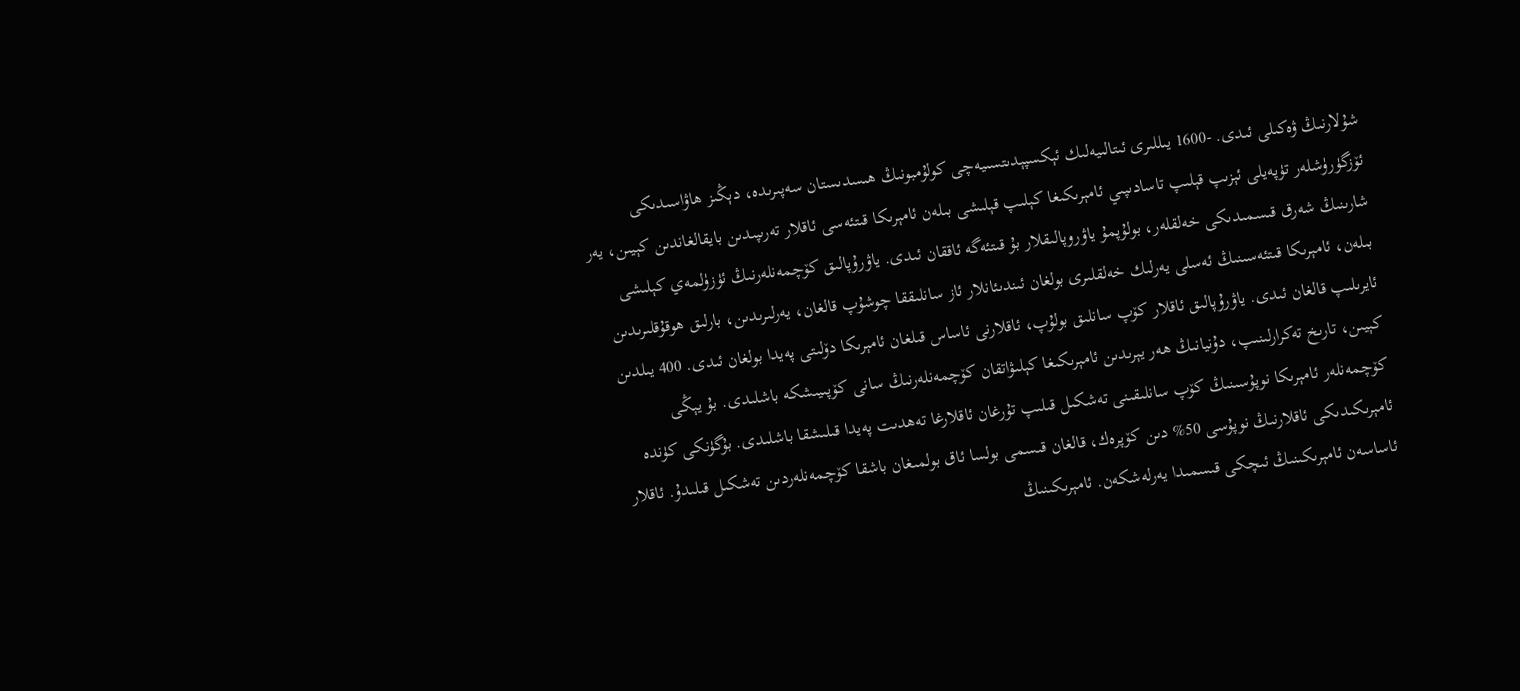شۇلارنىڭ ۋەكىلى ئىدى. -1600 يىللىرى ئىتالىيەلىك ئېكسپېدىتسىيەچى كولۇمبونىڭ ھىسدىستان سەپىرىدە، دېڭىز ھاۋاسىدىكى ئۆزگۈرۈشلەر تۈپەيلى ئېزىپ قېلىپ تاسادىپىي ئامېرىكىغا كېلىپ قېلىشى بىلەن ئامېرىكا قىتئەسى ئاقلار تەرىپىدىن بايقالغاندىن كېيىن، يەر شارىنىڭ شەرق قىسمىدىكى خەلقلەر، بولۇپمۇ ياۋروپالىقلار بۇ قىتئەگە ئاققان ئىدى. ياۋرۇپالىق كۆچمەنلەرنىڭ ئۈزۈلمەي كېلىشى بىلەن، ئامېرىكا قىتئەسىنىڭ ئەسلى يەرلىك خەلقلىرى بولغان ئىندىئانلار ئاز سانلىققا چوشۇپ قالغان، يەرلىرىدىن، بارلىق ھوقۇقلىرىدىن ئايرىلىپ قالغان ئىدى. ياۋرۇپالىق ئاقلار كۆپ سانلىق بولۇپ، ئاقلارنى ئاساس قىلغان ئامېرىكا دۆلىتى پەيدا بولغان ئىدى. 400 يىلدىن كېيىن، تارىخ تەكرارلىنىپ، دۇنيانىڭ ھەر يېرىدىن ئامېرىكىغا كېلىۋاتقان كۆچمەنلەرنىڭ سانى كۆپىيىشكە باشلىدى. بۇ يېڭى كۆچمەنلەر ئامېرىكا نوپۇسىنىڭ كۆپ سانلىقىنى تەشكىل قىلىپ تۇرغان ئاقلارغا تەھدىت پەيدا قىلىشقا باشلىدى. بۇگۈنكى كۈندە ئامېرىكىدىكى ئاقلارنىڭ نوپۇسى 50% دىن كۆپرەك، قالغان قىسمى بولسا ئاق بولمىغان باشقا كۆچمەنلەردىن تەشكىل قىلىدۇ. ئاقلار ئاساسەن ئامېرىكىنىڭ ئىچكى قىسمىدا يەرلەشكەن. ئامېرىكىنىڭ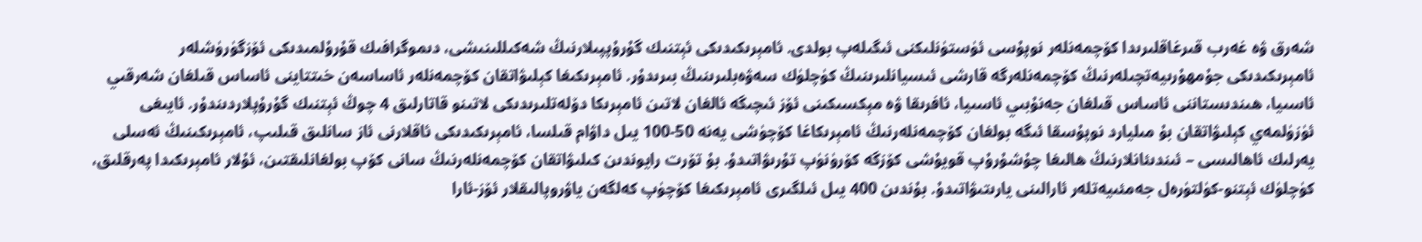شەرق ۋە غەرب قىرغاقلىرىدا كۆچمەنلەر نوپۇسى ئۈستۈنلىكنى ئىگىلەپ بولدى. ئامېرىكىدىكى ئېتنىك گۇرۇپپىلارنىڭ شەكىللىنىشى، دىموگرافىك قۇرۇلمىدىكى ئۆزگۈرۈشلەر ئامېرىكىدىكى جۇمھۇرىيەتچىلەرنىڭ كۆچمەنلەرگە قارشى ئىسيانلىرىنىڭ كۈچلۈك سەۋەبلىرىنىڭ بىرىدۇر. ئامېرىكىغا كېلىۋاتقان كۆچمەنلەر ئاساسەن خىتتاينى ئاساس قىلغان شەرقىي ئاسىيا، ھىندىستاننى ئاساس قىلغان جەنۇبىي ئاسىيا، ئافرىقا ۋە مېكسىكىنى ئۆز ئىچىگە ئالغان لاتىن ئامېرىكا دۆلەتلىرىدىكى لاتىنو قاتارلىق 4 چوڭ ئېتنىك گۇرۇپلاردىندۇر. ئايىغى ئۈزۈلمەي كېلىۋاتقان بۇ مىليارد نوپۇسقا ئىگە بولغان كۆچمەنلەرنىڭ ئامېرىكاغا كۆچۈشى يەنە 50-100 يىل داۋام قىلسا، ئامېرىكىدىكى ئاقلارنى ئاز سانلىق قىلىپ، ئامېرىكىنىڭ ئەسلى يەرلىك ئاھالىسى – ئىندىئانلارنىڭ ھالىغا چۇشۇرۇپ قويۇشى كۆزگە كۆرۈنۈپ تۇرىۋاتىدۇ. بۇ تۆرت رايوندىن كىلىۋاتقان كۆچمەنلەرنىڭ سانى كۆپ بولغانلىقتىن، ئۇلار ئامېرىكىدا پەرقلىق، كۈچلۈك ئېتنو-كۈلتۈرەل جەمئىيەتلەر ئارالىنى يارىتىۋاتىدۇ. بۇندىن 400 يىل ئىلگىرى ئامېرىكىغا كۆچۈپ كەلگەن ياۋروپالىقلار ئۆز-ئارا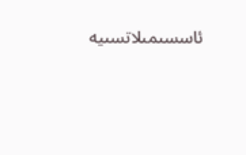ئاسسىمىلاتسىيە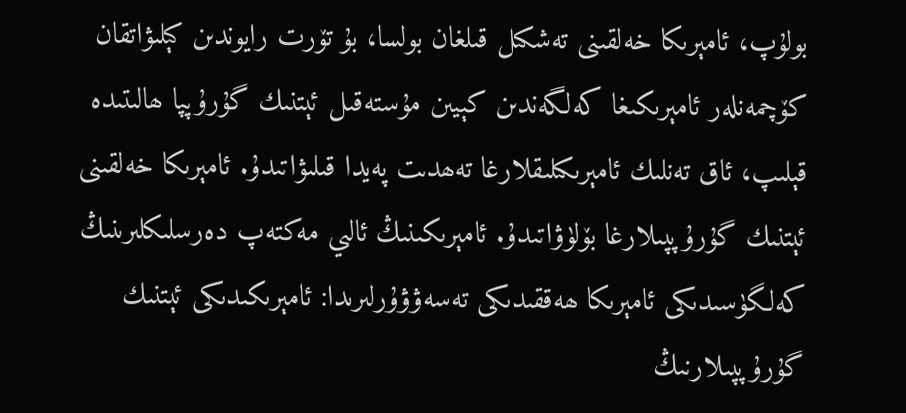بولۇپ، ئامېرىكا خەلقىنى تەشكىل قىلغان بولسا، بۇ تۆرت رايوندىن كېلىۋاتقان كۆچمەنلەر ئامېرىكىغا كەلگەندىن كېيىن مۇستەقىل ئېتنىك گۇرۇپپا ھالىتىدە قېلىپ، ئاق تەنلىك ئامېرىكىلىقلارغا تەھدىت پەيدا قىلىۋاتىدۇ. ئامېرىكا خەلقىنى ئېتنىك گۇرۇپپىلارغا بۆلۈۋاتىدۇ. ئامېرىكىنىڭ ئالىي مەكتەپ دەرسلىكلىرىنىڭ كەلگۈسىدىكى ئامېرىكا ھەققىدىكى تەسەۋۋۇرلىرىدا: ئامېرىكىدىكى ئېتنىك گۇرۇپپىلارنىڭ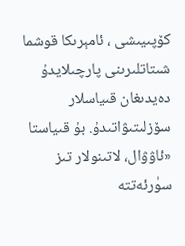كۆپىيىشى ، ئامېرىكا قوشما شىتاتلىرىنى پارچىلايدۇ دەيدىغان قىياسلار سۆزلىتىۋاتىدۇ. بۇ قىياستا «ئاۋۋال، لاتىنولار تىز سۈرئەتتە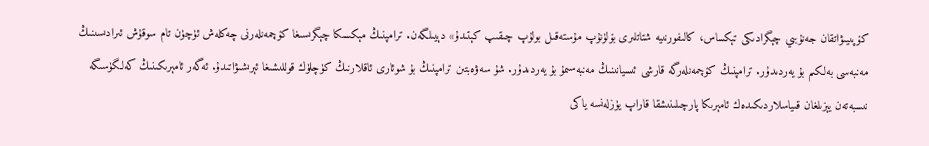كۆپىيىۋاتقان جەنۇبىي چېگرادىكى تېكساس، كالىفورنىيە شتاتلىرى بۆلۈنۇپ مۇستەقىل بولۇپ چىقىپ كېتىدۇ» دېيىلگەن. ترامپنىڭ مېكسىكا چېگرىسىغا كۆچمەنلەرنى چەكلەش ئۈچۈن تام سوقۇش ئىرادىسىنىڭ مەنبەسى بەلكىم بۇ يەردىدۇر. ترامپنىڭ كۆچمەنلەرگە قارشى ئىسيانىنىڭ مەنبەسىمۇ بۇ يەردىدۇر. شۇ سەۋەبتىن ترامپنىڭ بۇ شوئارى ئاقلارنىڭ كۈچلۈك قوللىشىغا ئېرىشىۋاتىدۇ. ئەگەر ئامېرىكىنىڭ كەلگۈسىگە نىسبەتەن يېزىلغان قىياسلاردىكىدەك ئامېرىكا پارچىلىنىشقا قاراپ يۈزلەنسە ياكى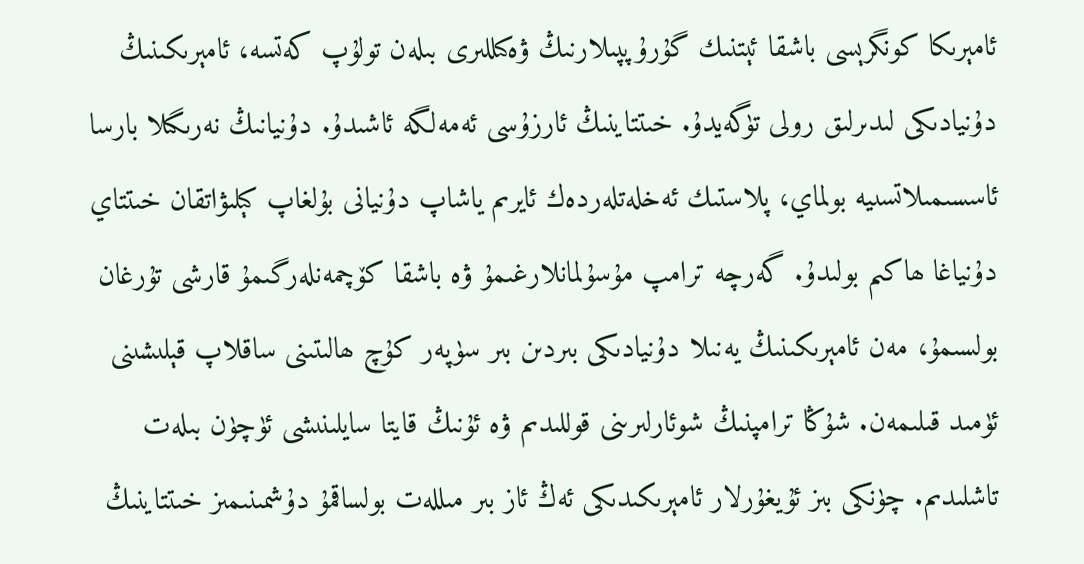ئامېرىكا كونگرېسى باشقا ئېتنىك گۇرۇپپىلارنىڭ ۋەكىللىرى بىلەن تولۇپ كەتسە، ئامېرىكىنىڭ دۇنيادىكى لىدىرلىق رولى تۈگەيدۇ. خىتتاينىڭ ئارزۇسى ئەمەلگە ئاشىدۇ. دۇنيانىڭ نەرىگىلا بارسا ئاسسىمىلاتسىيە بولماي، پلاستىك ئەخلەتلەردەك ئايرىم ياشاپ دۇنيانى بۇلغاپ كېلىۋاتقان خىتتاي دۇنياغا ھاكىم بولىدۇ. گەرچە ترامپ مۇسۇلمانلارغىمۇ ۋە باشقا كۆچمەنلەرگىمۇ قارشى تۇرغان بولسىمۇ، مەن ئامېرىكىنىڭ يەنىلا دۇنيادىكى بىردىن بىر سۈپەر كۇچ ھالىتىنى ساقلاپ قېلىشىنى ئۈمىد قىلىمەن. شۇڭا ترامپنىڭ شوئارلىرىنى قوللىدىم ۋە ئۇنىڭ قايتا سايلىنىشى ئۈچۈن بىلەت تاشلىدىم. چۈنكى بىز ئۇيغۇرلار ئامېرىكىدىكى ئەڭ ئاز بىر مىللەت بولساقمۇ دۇشمىنىمىز خىتتاينىڭ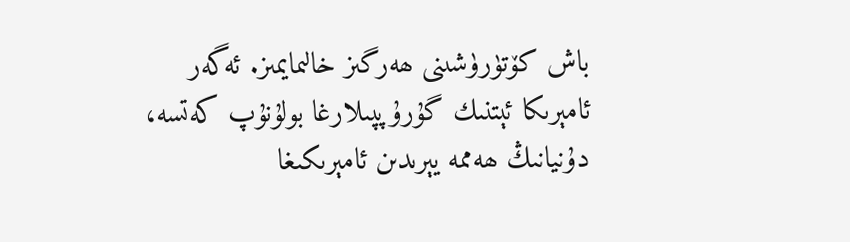باش كۆتۈرۈشىنى ھەرگىز خالىمايمىز. ئەگەر ئامېرىكا ئېتنىك گۇرۇپپىلارغا بولۇنۇپ كەتسە، دۇنيانىڭ ھەممە يېرىدىن ئامېرىكىغا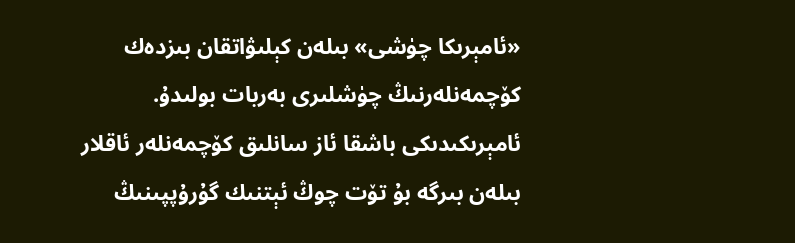«ئامېرىكا چۈشى» بىلەن كېلىۋاتقان بىزدەك كۆچمەنلەرنىڭ چۈشلىرى بەربات بولىدۇ. ئامېرىكىدىكى باشقا ئاز سانلىق كۆچمەنلەر ئاقلار بىلەن بىرگە بۇ تۆت چوڭ ئېتنىك گۇرۇپپىنىڭ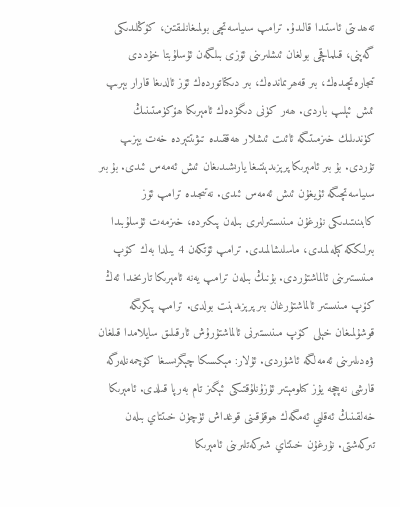تەھدىتى ئاستىدا قالىدۇ. ترامپ سىياسەتچى بولمىغانلىقتىن، كۆڭلىدىكى گەپنى، قىلماقچى بولغان ئىشلىرىنى ئۆزى بىلگەن ئۇسلۇبتا خۇددى تىجارەتچىدەك، بىر قەھرىماندەك، بىر دىكتاتوردەك ئۆز ئالدىغا قارار بېرىپ ئىش ئېلىپ باردى. ھەر كۈنى دىگۈدەك ئامېرىكا ھۆكۈمىتىنىڭ كۈندىلىك خىزمىتىگە ئائىت ئىشلار ھەققىدە تىۋىتتېردە خەت يېزىپ تۇردى. بۇ بىر ئامېرىكا پرېزىدېنتىغا يارىشىدىغان ئىش ئەمەس ئىدى. بۇ بىر سىياسەتچىگە ئۇيغۇن ئىش ئەمەس ئىدى. نەتىجىدە ترامپ ئۆز كابىنىتىدىكى نۇرغۇن مىنىستىرلىرى بىلەن پىكىردە، خىزمەت ئۇسلۇبىدا بىرلىككە كېلەلمىدى، ماسلىشالمىدى. ترامپ ئۆتكەن 4 يىلدا بەك كۆپ مىنىستىرىنى ئالماشتۇردى. بۇنىڭ بىلەن ترامپ يەنە ئامېرىكا تارىخىدا ئەڭ كۆپ مىنىستىر ئالماشتۇرغان بىر پرېزىدېنت بولدى. ترامپ پىكرىگە قوشۇلمىغان خېلى كۆپ مىنىستىرنى ئالماشتۇرۇش ئارقىلىق سايلامدا قىلغان ۋەدىلىرىنى ئەمەلگە ئاشۇردى. ئۇلار: مېكسىكا چېگرىسىغا كۆچمەنلەرگە قارشى نەچچە يۇز كىلومېتىر ئۇزۇنلۇقتىكى ئېگىز تام بەرپا قىلدى. ئامېرىكا خەلقىنىڭ ئەقلىي ئەمگەك ھوقۇقىنى قوغداش ئۈچۈن خىتتاي بىلەن تىركەشتى. نۇرغۇن خىتتاي شىركەتلىرىنى ئامېرىكا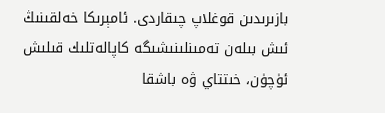بازىرىدىن قوغلاپ چىقاردى. ئامېرىكا خەلقىنىڭ ئىش بىلەن تەمىنلىنىشىگە كاپالەتلىك قىلىش ئۈچۈن، خىتتاي ۋە باشقا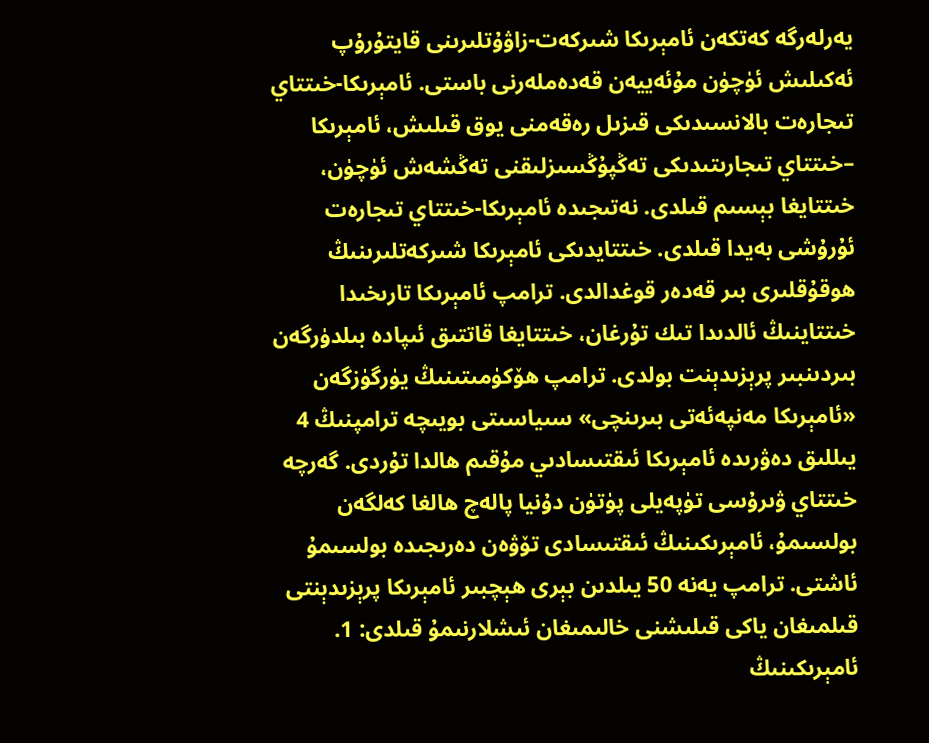يەرلەرگە كەتكەن ئامېرىكا شىركەت-زاۋۇتلىرىنى قايتۇرۇپ ئەكىلىش ئۈچۈن مۇئەييەن قەدەملەرنى باستى. ئامېرىكا-خىتتاي تىجارەت بالانسىدىكى قىزىل رەقەمنى يوق قىلىش، ئامېرىكا –خىتتاي تىجارىتىدىكى تەڭپۇڭسىزلىقنى تەڭشەش ئۈچۈن، خىتتايغا بېسىم قىلدى. نەتىجىدە ئامېرىكا-خىتتاي تىجارەت ئۇرۇشى بەيدا قىلدى. خىتتايدىكى ئامېرىكا شىركەتلىرىنىڭ ھوقۇقلىرى بىر قەدەر قوغدالدى. ترامپ ئامېرىكا تارىخىدا خىتتاينىڭ ئالدىدا تىك تۇرغان، خىتتايغا قاتتىق ئىپادە بىلدۈرگەن بىردىنبىر پرېزىدېنت بولدى. ترامپ ھۆكۈمىتىنىڭ يۈرگۈزگەن «ئامېرىكا مەنپەئەتى بىرىنچى» سىياسىتى بويىچە ترامپنىڭ 4 يىللىق دەۋرىدە ئامېرىكا ئىقتىسادىي مۇقىم ھالدا تۇردى. گەرچە خىتتاي ۋىرۇسى تۈپەيلى پۈتۈن دۇنيا پالەچ ھالغا كەلگەن بولسىمۇ، ئامېرىكىنىڭ ئىقتىسادى تۆۋەن دەرىجىدە بولسىمۇ ئاشتى. ترامپ يەنە 50 يىلدىن بېرى ھېچبىر ئامېرىكا پرېزىدېنتى قىلمىغان ياكى قىلىشنى خالىمىغان ئىشلارنىمۇ قىلدى: 1. ئامېرىكىنىڭ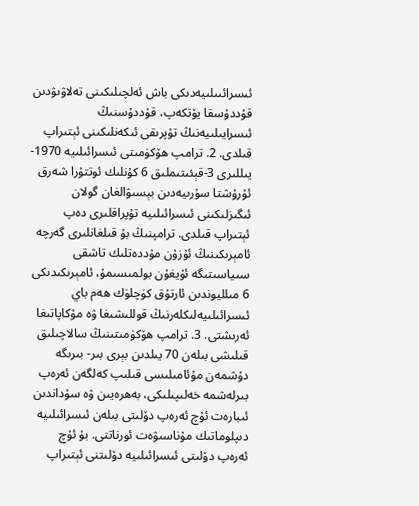ئىسرائىىلىيەدىكى باش ئەلچىلىكىنى تەلاۋىۋدىن قۇددۇسقا يۆتكەپ، قۇددۇسنىڭ ئىسرايىلىيەنىڭ تۇپرىقى ئىكەنلىكىنى ئېتىراپ قىلدى. 2. ترامپ ھۆكۈمىتى ئىسرائىلىيە 1970- يىللىرى 3-قېئىتىملىق 6 كۇنلىك ئوتتۇرا شەرق ئۇرۇشتا سۇرىيەدىن بېسىۋالغان گولان ئىگىزلىكىنى ئىسرائىلىيە تۇپراقلىرى دەپ ئېتىراپ قىلدى. ترامپنىڭ بۇ قىلغانلىرى گەرچە ئامېرىكىنىڭ ئۇزۇن مۇددەتلىك تاشقى سىياسىتىگە ئۇيغۇن بولمىسىمۇ، ئامېرىكىدىكى 6 مىلليوندىن ئارتۇق كۈچلۈك ھەم باي ئىسرائىلىيەلىكلەرنىڭ قوللىشىغا ۋە مۇكاپاتىغا ئەرىشتى. 3. ترامپ ھۆكۈمىتىنىڭ سالاچىلىق قىلىشى بىلەن 70 يىلدىن بېرى بىر- بىرىگە دۇشمەن مۇئامىلىسى قىلىپ كەلگەن ئەرەپ بىرلەشمە خەلىپىلىكى، بەھرەيىن ۋە سۇداندىن ئىبارەت ئۇچ ئەرەپ دۆلىتى بىلەن ئىسرائىلىيە دىپلوماتىك مۇناسىۋەت ئورناتتى. بۇ ئۇچ ئەرەپ دۆلىتى ئىسرائىلىيە دۆلىتنى ئېتىراپ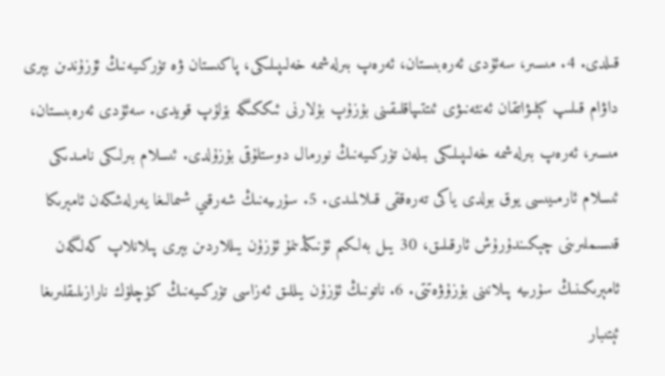قىلدى. 4. مىسىر، سەئۇدى ئەرەبىستان، ئەرەپ بىرلەشمە خەلىپىلىكى، پاكىستان ۋە تۈركىيەنىڭ ئۇزۇندىن بېرى داۋام قىلىپ كېلىۋاتقان ئەنئەنىۋى ئىتتىپاقلىقىنى بۇزۇپ بۇلارنى ئىككىگە بۆلۇپ قويدى. سەئۇدى ئەرەبىستان، مىسىر، ئەرەپ بىرلەشمە خەلىپىلىكى بىلەن تۈركىيەنىڭ نورمال دوستلۇقى بۇزۇلدى. ئىسلام بىرلىكى نامىدىكى ئىسلام ئارمىيىسى يوق بولدى ياكى تەرەققى قىلالمىدى. 5. سۇرىيەنىڭ شەرقىي شىمالىغا يەرلەشكەن ئامېرىكا قىسىملىرىنى چېكىندۇرۇش ئارقىلىق، 30 يىل بەلكىم ئۇنىڭدىنمۇ ئۇزۇن يىللاردىن بېرى پىلانلاپ كەلگەن ئامېرىكىنىڭ سۇرىيە پىلانىنى بۇزۇۋەتتى. 6. ناتونىڭ ئۇزۇن يىللىق ئەزاسى تۈركىيەنىڭ كۈچلۈك نارازىلىقلىرىغا ئېتىبار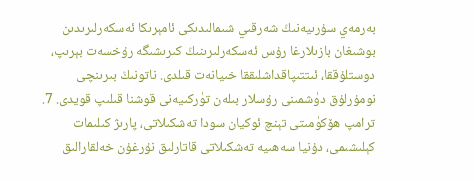بەرمەي سۇرىيەنىڭ شەرقىي شىمالىدىكى ئامېرىكا ئەسكەرلىرىدىن بوشىغان بازىلارغا رۇس ئەسكەرلىرىنىڭ كىرىشىگە رۇخسەت بېرىپ، دوستلۇققا، ئىتتىپاقداشلىققا خىيانەت قىلدى. ناتونىڭ بىرىنچى نومۇرلۇق دۈشمىنى رۇسلار بىلەن تۈركىيەنى قوشنا قىلىپ قويدى. 7. ترامپ ھۆكۈمىتى تېنچ ئوكيان سودا تەشكىلاتى، پارىژ كىلىمات كېلىشىمى، دۇنيا سەھىيە تەشكىلاتى قاتارلىق نۇرغۇن خەلقارالىق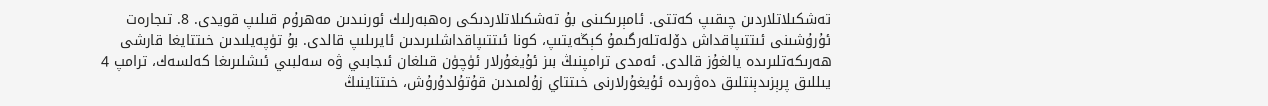تەشكىلاتلاردىن چىقىپ كەتتى. ئامېرىكىنى بۇ تەشكىلاتلاردىكى رەھبەرلىك ئورنىدىن مەھرۇم قىلىپ قويدى. 8. تىجارەت ئۇرۇشىنى ئىتتىپاقداش دۆلەتلەرگىمۇ كېڭەيتىپ، كونا ئىتتىپاقداشلىرىدىن ئايرىلىپ قالدى. بۇ تۈپەيلىدىن خىتتايغا قارشى ھەرىكەتلىرىدە يالغۇز قالدى. ئەمدى ترامپنىڭ بىز ئۇيغۇرلار ئۈچۈن قىلغان ئىجابىي ۋە سەلبىي ئىشلىرىغا كەلسەك، ترامپ 4 يىللىق پرېزىدېنتلىق دەۋرىدە ئۇيغۇرلارنى خىتتاي زۇلمىدىن قۇتۇلدۇرۇش، خىتتاينىڭ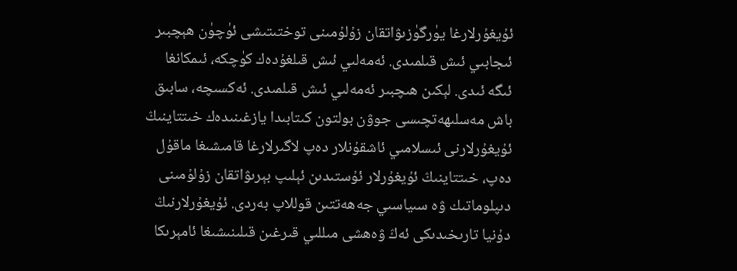ئۇيغۇرلارغا يۈرگۈزىۋاتقان زۇلۇمىنى توختىتىشى ئۈچۈن ھېچبىر ئىجابىي ئىش قىلمىدى. ئەمەلىي ئىش قىلغۇدەك كۈچكە، ئىمكانغا ئىگە ئىدى. لېكىن ھىچبىر ئەمەلىي ئىش قىلمىدى. ئەكسىچە، سابىق باش مەسلىھەتچىسى جوۋن بولتون كىتابىدا يازغىنىدەك خىتتاينىڭ ئۇيغۇرلارنى ئىسلامىي ئاشقۇنلار دەپ لاگىرلارغا قامىشىغا ماقۇل دەپ، خىتتاينىڭ ئۇيغۇرلار ئۇستىدىن ئېلىپ بېرىۋاتقان زۇلۇمىنى دىپلوماتىك ۋە سىياسىي جەھەتتىن قوللاپ بەردى. ئۇيغۇرلارنىڭ دۇنيا تارىخىدىكى ئەڭ ۋەھشى مىللىي قىرغىن قىلىنىشىغا ئامېرىكا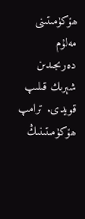ھۆكۈمىتىنى مەلۇم دەرىجىدىن شېرىك قىلىپ قويدى. ترامپ ھۆكۈمىتىنىڭ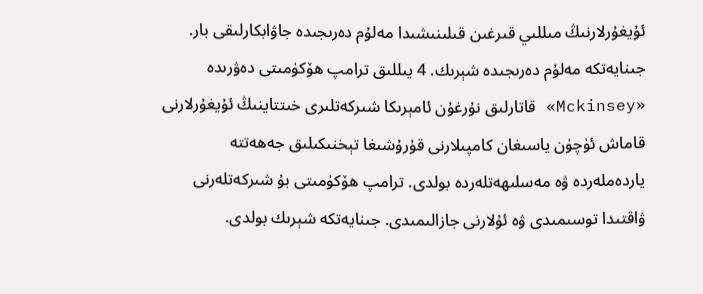ئۇيغۇرلارنىڭ مىللىي قىرغىن قىلىنىشىدا مەلۇم دەرىجىدە جاۋابكارلىقى بار. جىنايەتكە مەلۇم دەرىجىدە شېرىك. 4 يىللىق ترامپ ھۆكۈمىتى دەۋرىدە «Mckinsey» قاتارلىق نۇرغۇن ئامېرىكا شىركەتلىرى خىتتاينىڭ ئۇيغۇرلارنى قاماش ئۈچۈن ياسىغان كامپىلارنى قۇرۇشىغا تېخنىكىلىق جەھەتتە ياردەملەردە ۋە مەسلىھەتلەردە بولدى. ترامپ ھۆكۈمىتى بۇ شىركەتلەرنى ۋاقتىدا توسىمىدى ۋە ئۇلارنى جازالىمىدى. جىنايەتكە شېرىك بولدى.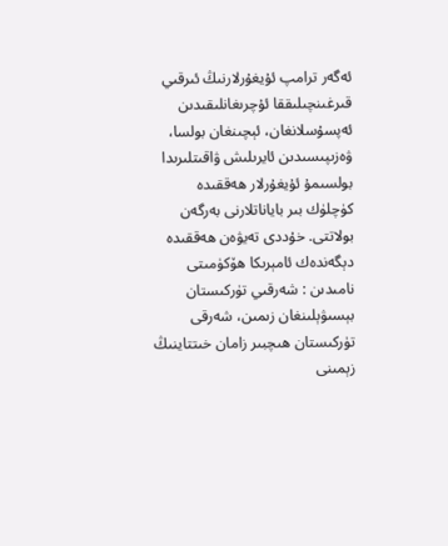ئەگەر ترامپ ئۇيغۇرلارنىڭ ئىرقىي قىرغىنچىلىققا ئۇچرىغانلىقىدىن ئەپسۇسلانغان، ئېچىنغان بولسا، ۋەزىپىسىدىن ئايرىلىش ۋاقىتلىرىدا بولسىمۇ ئۇيغۇرلار ھەققىدە كۈچلۈك بىر باياناتلارنى بەرگەن بولاتتى. خۇددى تەيۋەن ھەققىدە دېگەندەك ئامېرىكا ھۆكۈمىتى نامىدىن : شەرقىي تۈركىستان بېسىۋېلىنغان زىمىن، شەرقى تۈركىستان ھىچبىر زامان خىتتاينىڭ زېمىنى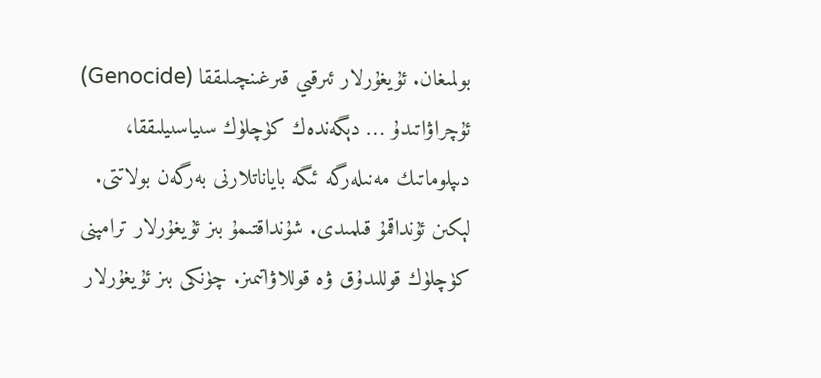بولمىغان. ئۇيغۇرلار ئىرقىي قىرغىنچىلىققا (Genocide) ئۇچراۋاتىدۇ … دېگەندەك كۈچلۈك سىياسىيلىققا، دىپلوماتىك مەنىلەرگە ئىگە باياناتلارنى بەرگەن بولاتتى. لېكىن ئۇنداقمۇ قىلمىدى. شۇنداقتىمۇ بىز ئۇيغۇرلار ترامپنى كۈچلۈك قوللىدۇق ۋە قوللاۋاتىمىز. چۈنكى بىز ئۇيغۇرلار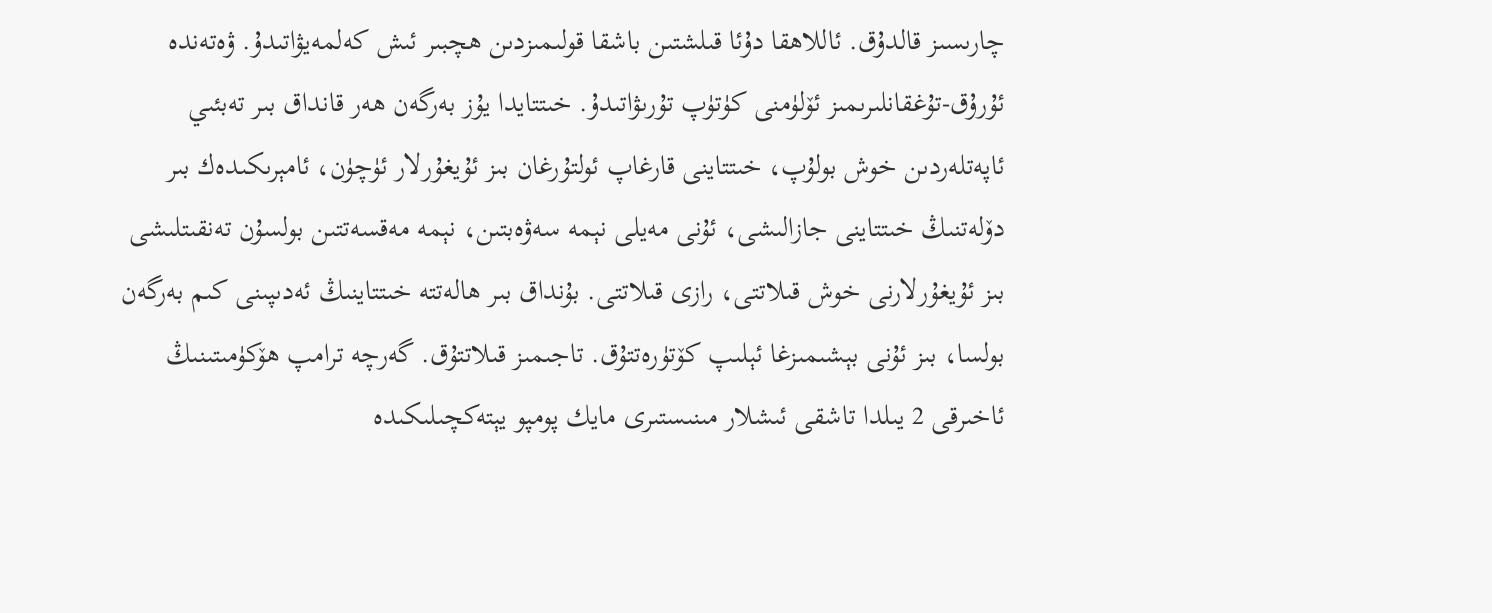چارىسىز قالدۇق. ئاللاھقا دۇئا قىلشتىن باشقا قولىمىزدىن ھچبىر ئىش كەلمەيۋاتىدۇ. ۋەتەندە ئۇرۇق-تۇغقانلىرىمىز ئۆلۈمنى كۈتۈپ تۇرىۋاتىدۇ. خىتتايدا يۇز بەرگەن ھەر قانداق بىر تەبئىي ئاپەتلەردىن خوش بولۇپ، خىتتاينى قارغاپ ئولتۇرغان بىز ئۇيغۇرلار ئۈچۈن، ئامېرىكىدەك بىر دۆلەتنىڭ خىتتاينى جازالىشى، ئۇنى مەيلى نېمە سەۋەبتىن، نېمە مەقسەتتىن بولسۇن تەنقىتلىشى بىز ئۇيغۇرلارنى خوش قىلاتتى، رازى قىلاتتى. بۇنداق بىر ھالەتتە خىتتاينىڭ ئەدىپىنى كىم بەرگەن بولسا، بىز ئۇنى بېشىمىزغا ئېلىپ كۆتۈرەتتۇق. تاجىمىز قىلاتتۇق. گەرچە ترامپ ھۆكۈمىتىنىڭ ئاخىرقى 2 يىلدا تاشقى ئىشلار مىنىستىرى مايك پومپو يېتەكچىلىكىدە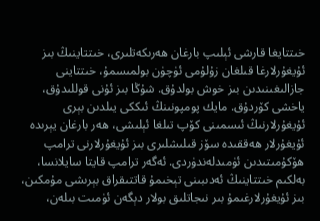خىتتايغا قارشى ئېلىپ بارغان ھەرىكەتلىرى، خىتتاينىڭ بىز ئۇيغۇرلارغا قىلغان زۇلۇمى ئۈچۈن بولمىسمۇ، خىتتاينى جازالىغىنىدىن بىز خوش بولدۇق. شۇڭا بىز ئۇنى قوللىدۇق، ياخشى كۆردۇق. مايك پومپونىنڭ ئىككى يىلدىن بېرى ئۇيغۇرلارنىڭ ئىسمىنى كۆپ تىلغا ئېلىشى، ھەر بارغان يېرىدە ئۇيغۇرلار ھەققىدە سۆز قىلىشلىرى بىز ئۇيغۇرلارنى ترامپ ھۆكۇمىتىدىن ئۈمىدلەندۈردى. ئەگەر ترامپ قايتا سايلانسا، بەلكىم خىتتاينىڭ ئەدىبىنى تېخىمۇ قاتتىقراق بېرىشى مۇمكىن، بىز ئۇيغۇرلارغىمۇ بىر نىجاتلىق بولار دېگەن ئۈمىت بىلەن،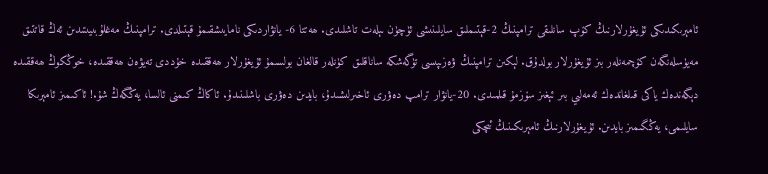ئامېرىكىدىكى ئۇيغۇرلارنىڭ كۆپ سانلىقى ترامپنىڭ 2-قېتىملىق سايلىنىشى ئۈچۈن ىېلەت تاشلىدى. ھەتتا 6- يانۋاردىكى نامايىشقىمۇ قېتىلدى. ترامپنىڭ مەغلۇبىيىتىدىن ئەڭ قاتتىق مەيۈسلەنگەن كۆچمەنلەر بىز ئۇيغۇرلار بولدۇق. لېكىن ترامپنىڭ ۋەزىپىسى تۈگەشكە ساناقلىق كۈنلەر قالغان بولسىمۇ ئۇيغۇرلار ھەققىدە خۇددى تەيۋەن ھەققىدە، خوڭكوڭ ھەققىدە دېگەندەك ياكى قىلغاندەك ئەمەلىي بىر ئېغىز سۆزمۇ قىلمىدى. 20-يانۋار ترامپ دەۋرى ئاخىرلىشىدۇ، بايدىن دەۋرى باشلىنىدۇ. ئاكاڭ كىمنى ئالسا، يەڭگەڭ شۇ.! ئاكىمىز ئامېرىكا سايلىمى، يەڭگىمىز بايدىن. ئۇيغۇرلارنىڭ ئامېرىكىنىڭ ئىچكى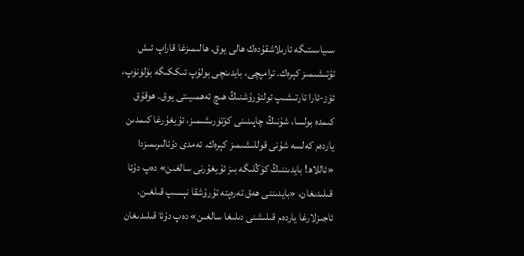سىياسىتىگە ئارىلاشقۇدەك ھالى يوق. ھالىمىزغا قاراپ ئىش تۇتىشىمىز كېرەك. ترامپچى، بايدىنچى بولۇپ ئىككىگە بۆلۈنۈپ، ئۆز-ئارا تارتىشىپ ئولتۇرۇشنىڭ ھىچ ئەھمىيىتى يوق. ھوقۇق كىمدە بولسا، شۇنىڭ چاپىنىنى كۆتۈرىشىمىز، ئۇيغۇرغا كىمدىن ياردەم كەلسە شۇنى قوللىشىمىز كېرەك. ئەمدى دۇئالىرىمىزدا «ئاللاھ! بايدىننىڭ كۆڭلىگە بىز ئۇيغۇرنى سالغىن» دەپ دۇئا قىلىدىغان، «بايدىننى ھەق تەرەپتە تۇرۇشقا نېسىپ قىلغىن، ئاجىزلارغا ياردەم قىلىشنى دىلىغا سالغىن» دەپ دۇئا قىلىدىغان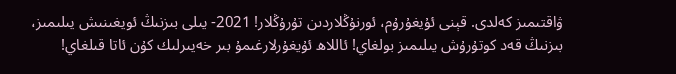ۋاقتىمىز كەلدى. قېنى ئۇيغۇرۇم، ئورنۇڭلاردىن تۇرۇڭلار! 2021- يىلى بىزنىڭ ئويغىنىش يىلىمىز، بىزنىڭ قەد كوتۇرۇش يىلىمىز بولغاي! ئاللاھ ئۇيغۇرلارغىمۇ بىر خەيىرلىك كۇن ئاتا قىلغاي!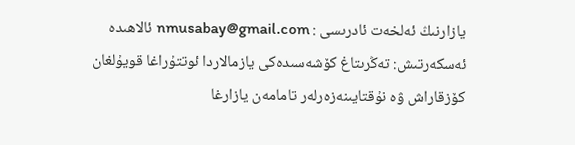يازارنىڭ ئەلخەت ئادرىسى : nmusabay@gmail.com ئالاھىدە ئەسكەرتىش: تەڭرىتاغ كۆشەسىدەكى يازمالاردا ئوتتۇراغا قويۇلغان كۆزقاراش ۋە نۇقتايىنەزەرلەر تامامەن يازارغا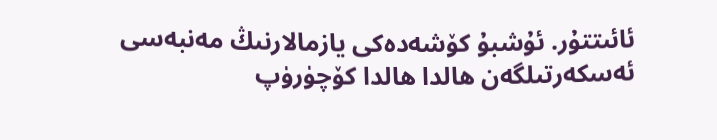ئائىتتۇر. ئۇشبۇ كۆشەدەكى يازمالارنىڭ مەنبەسى ئەسكەرتىلگەن ھالدا ھالدا كۆچۈرۈپ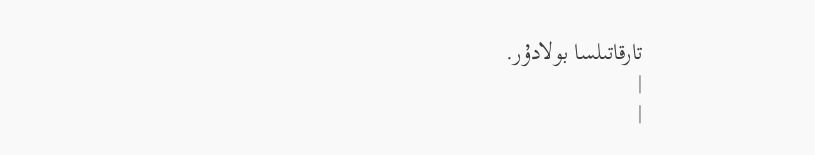تارقاتىلسا بولادۇر.
|
|